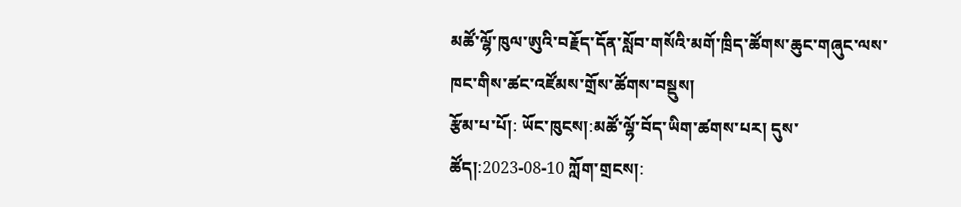མཚོ་ལྷོ་ཁུལ་ཨུའི་བརྗོད་དོན་སློབ་གསོའི་མགོ་ཁྲིད་ཚོགས་ཆུང་གཞུང་ལས་ཁང་གིས་ཚང་འཛོམས་གྲོས་ཚོགས་བསྡུས།
རྩོམ་པ་པོ།: ཡོང་ཁུངས།:མཚོ་ལྷོ་བོད་ཡིག་ཚགས་པར། དུས་ཚོད།:2023-08-10 ཀློག་གྲངས།: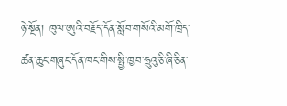ཉེ་སྔོན། ཁུལ་ཨུའི་བརྗོད་དོན་སློབ་གསོའི་མགོ་ཁྲིད་ཚན་ཆུང་གཞུང་དོན་ཁང་གིས་སྤྱི་ཁྱབ་ཧྲུའུ་ཅི་ཞི་ཅིན་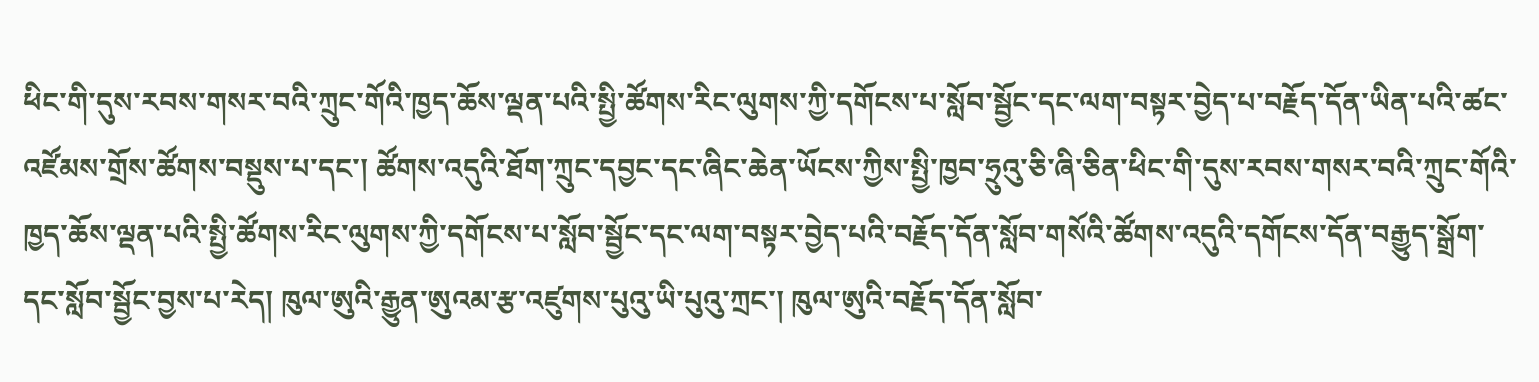ཕིང་གི་དུས་རབས་གསར་བའི་ཀྲུང་གོའི་ཁྱད་ཆོས་ལྡན་པའི་སྤྱི་ཚོགས་རིང་ལུགས་ཀྱི་དགོངས་པ་སློབ་སྦྱོང་དང་ལག་བསྟར་བྱེད་པ་བརྗོད་དོན་ཡིན་པའི་ཚང་འཛོམས་གྲོས་ཚོགས་བསྡུས་པ་དང་། ཚོགས་འདུའི་ཐོག་ཀྲུང་དབྱང་དང་ཞིང་ཆེན་ཡོངས་ཀྱིས་སྤྱི་ཁྱབ་ཧྲུའུ་ཅི་ཞི་ཅིན་ཕིང་གི་དུས་རབས་གསར་བའི་ཀྲུང་གོའི་ཁྱད་ཆོས་ལྡན་པའི་སྤྱི་ཚོགས་རིང་ལུགས་ཀྱི་དགོངས་པ་སློབ་སྦྱོང་དང་ལག་བསྟར་བྱེད་པའི་བརྗོད་དོན་སློབ་གསོའི་ཚོགས་འདུའི་དགོངས་དོན་བརྒྱུད་སྒྲོག་དང་སློབ་སྦྱོང་བྱས་པ་རེད། ཁུལ་ཨུའི་རྒྱུན་ཨུའམ་རྩ་འཛུགས་པུའུ་ཡི་པུའུ་ཀྲང་། ཁུལ་ཨུའི་བརྗོད་དོན་སློབ་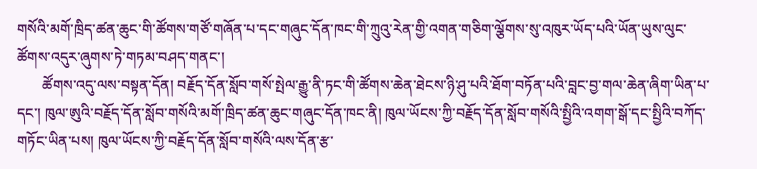གསོའི་མགོ་ཁྲིད་ཚན་ཆུང་གི་ཚོགས་གཙོ་གཞོན་པ་དང་གཞུང་དོན་ཁང་གི་ཀྲུའུ་རེན་གྱི་འགན་གཅིག་ལྕོགས་སུ་འཁུར་ཡོད་པའི་ཡོན་ཡུས་ལུང་ཚོགས་འདུར་ཞུགས་ཏེ་གཏམ་བཤད་གནང་།
       ཚོགས་འདུ་ལས་བསྟན་དོན། བརྗོད་དོན་སློབ་གསོ་སྤེལ་རྒྱུ་ནི་ཏང་གི་ཚོགས་ཆེན་ཐེངས་ཉི་ཤུ་པའི་ཐོག་བཏོན་པའི་བླང་བྱ་གལ་ཆེན་ཞིག་ཡིན་པ་དང་། ཁུལ་ཨུའི་བརྗོད་དོན་སློབ་གསོའི་མགོ་ཁྲིད་ཚན་ཆུང་གཞུང་དོན་ཁང་ནི། ཁུལ་ཡོངས་ཀྱི་བརྗོད་དོན་སློབ་གསོའི་སྤྱིའི་འགག་སྒོ་དང་སྤྱིའི་བཀོད་གཏོང་ཡིན་པས། ཁུལ་ཡོངས་ཀྱི་བརྗོད་དོན་སློབ་གསོའི་ལས་དོན་རྩ་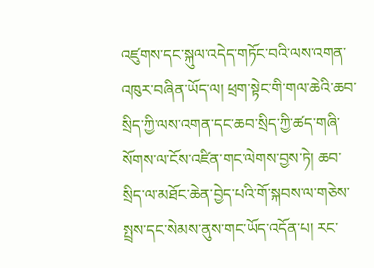འཛུགས་དང་སྐུལ་འདེད་གཏོང་བའི་ལས་འགན་འཁུར་བཞིན་ཡོད་ལ། ཕྲག་སྟེང་གི་གལ་ཆེའི་ཆབ་སྲིད་ཀྱི་ལས་འགན་དང་ཆབ་སྲིད་ཀྱི་ཚད་གཞི་སོགས་ལ་ངོས་འཛིན་གང་ལེགས་བྱས་ཏེ། ཆབ་སྲིད་ལ་མཐོང་ཆེན་བྱེད་པའི་གོ་སྐབས་ལ་གཅེས་སྤྲས་དང་སེམས་ནུས་གང་ཡོད་འདོན་པ། རང་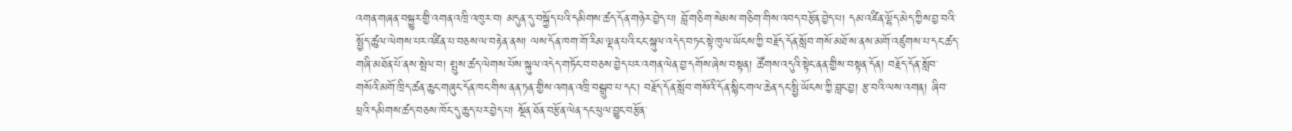འགན་གཞན་བསྐྱུར་གྱི་འགན་འཁྲི་འཁུར་བ། མདུན་དུ་བསྐྱོད་པའི་དམིགས་ཚད་དོན་གཉེར་བྱེད་པ། བློ་གཅིག་སེམས་གཅིག་གིས་འབད་བརྩོན་བྱེད་པ། དམ་འཛིན་ལྷོད་མེད་ཀྱིས་བྱ་བའི་སྤྱོད་ཚུལ་ལེགས་པར་འཛིན་པ་བཅས་ལ་བརྟེན་ནས། ལས་དོན་ཁག་གོ་རིམ་ལྡན་པའི་ངང་སྐུལ་འདེད་བཏང་སྟེ་ཁུལ་ཡོངས་ཀྱི་བརྗོད་དོན་སློབ་གསོ་མཐོ་ས་ནས་མགོ་འཛུགས་པ་དང་ཚད་གཞི་མཐོན་པོ་ནས་སྤེལ་བ། སྤུས་ཚད་ལེགས་པོས་སྐུལ་འདེད་གཏོང་བ་བཅས་བྱེད་པར་འགན་ལེན་བྱ་དགོས་ཞེས་བསྟན། ཚོགས་འདུའི་སྟེང་ནན་གྱིས་བསྟན་དོན། བརྗོད་དོན་སློབ་གསོའི་མགོ་ཁྲིད་ཚན་ཆུང་གཞུང་དོན་ཁང་གིས་ནན་ཏན་གྱིས་འགན་འཁྲི་བསྒྲུབ་པ་དང་། བརྗོད་དོན་སློབ་གསོའི་དོན་སྙིང་གལ་ཆེན་དང་སྤྱི་ཡོངས་ཀྱི་བླང་བྱ། རྩ་བའི་ལས་འགན། ཞིབ་ཕྲའི་དམིགས་ཚད་བཅས་ཁོང་དུ་ཆུད་པར་བྱེད་པ། སྔོན་ཐོན་བརྩོན་ལེན་དང་ཕུལ་བྱུང་བརྩོན་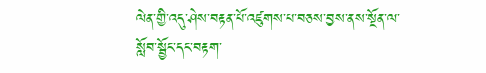ལེན་གྱི་འདུ་ཤེས་བརྟན་པོ་འཛུགས་པ་བཅས་བྱས་ནས་སྔོན་ལ་སློབ་སྦྱོང་དང་བརྟག་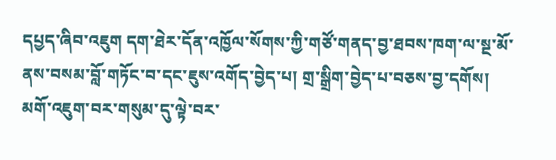དཔྱད་ཞིབ་འཇུག དག་ཐེར་དོན་འཁྱོལ་སོགས་ཀྱི་གཙོ་གནད་བྱ་ཐབས་ཁག་ལ་སྔ་མོ་ནས་བསམ་བློ་གཏོང་བ་དང་ཇུས་འགོད་བྱེད་པ། གྲ་སྒྲིག་བྱེད་པ་བཅས་བྱ་དགོས། མགོ་འཇུག་བར་གསུམ་དུ་ལྟེ་བར་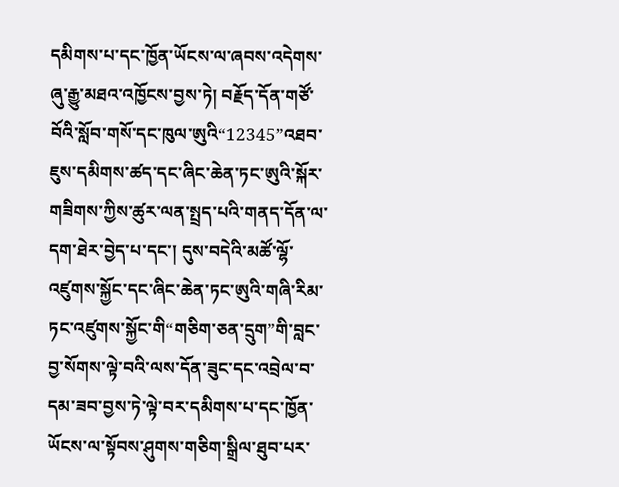དམིགས་པ་དང་ཁྱོན་ཡོངས་ལ་ཞབས་འདེགས་ཞུ་རྒྱུ་མཐའ་འཁྱོངས་བྱས་ཏེ། བརྗོད་དོན་གཙོ་བོའི་སློབ་གསོ་དང་ཁུལ་ཨུའི“12345”འཐབ་ཇུས་དམིགས་ཚད་དང་ཞིང་ཆེན་ཏང་ཨུའི་སྐོར་གཟིགས་ཀྱིས་ཚུར་ལན་སྤྲད་པའི་གནད་དོན་ལ་དག་ཐེར་བྱེད་པ་དང་། དུས་བདེའི་མཚོ་ལྷོ་འཛུགས་སྐྱོང་དང་ཞིང་ཆེན་ཏང་ཨུའི་གཞི་རིམ་ཏང་འཛུགས་སྐྱོང་གི“གཅིག་ཅན་དྲུག”གི་བླང་བྱ་སོགས་ལྟེ་བའི་ལས་དོན་ཟུང་དང་འབྲེལ་བ་དམ་ཟབ་བྱས་ཏེ་ལྟེ་བར་དམིགས་པ་དང་ཁྱོན་ཡོངས་ལ་སྟོབས་ཤུགས་གཅིག་སྒྲིལ་ཐུབ་པར་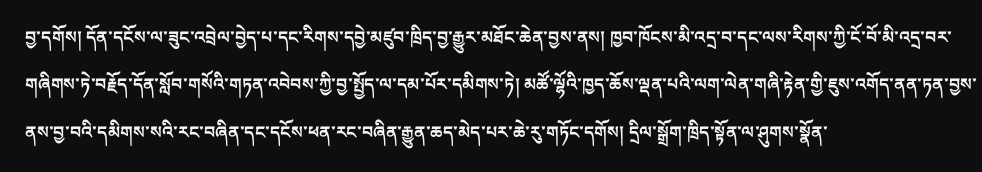བྱ་དགོས། དོན་དངོས་ལ་ཟུང་འབྲེལ་བྱེད་པ་དང་རིགས་དབྱེ་མཛུབ་ཁྲིད་བྱ་རྒྱུར་མཐོང་ཆེན་བྱས་ནས། ཁྱབ་ཁོངས་མི་འདྲ་བ་དང་ལས་རིགས་ཀྱི་ངོ་བོ་མི་འདྲ་བར་གཞིགས་ཏེ་བརྗོད་དོན་སློབ་གསོའི་གཏན་འབེབས་ཀྱི་བྱ་སྤྱོད་ལ་དམ་པོར་དམིགས་ཏེ། མཚོ་ལྷོའི་ཁྱད་ཆོས་ལྡན་པའི་ལག་ལེན་གཞི་རྟེན་གྱི་ཇུས་འགོད་ནན་ཏན་བྱས་ནས་བྱ་བའི་དམིགས་སའི་རང་བཞིན་དང་དངོས་ཕན་རང་བཞིན་རྒྱུན་ཆད་མེད་པར་ཆེ་རུ་གཏོང་དགོས། དྲིལ་སྒྲོག་ཁྲིད་སྟོན་ལ་ཤུགས་སྣོན་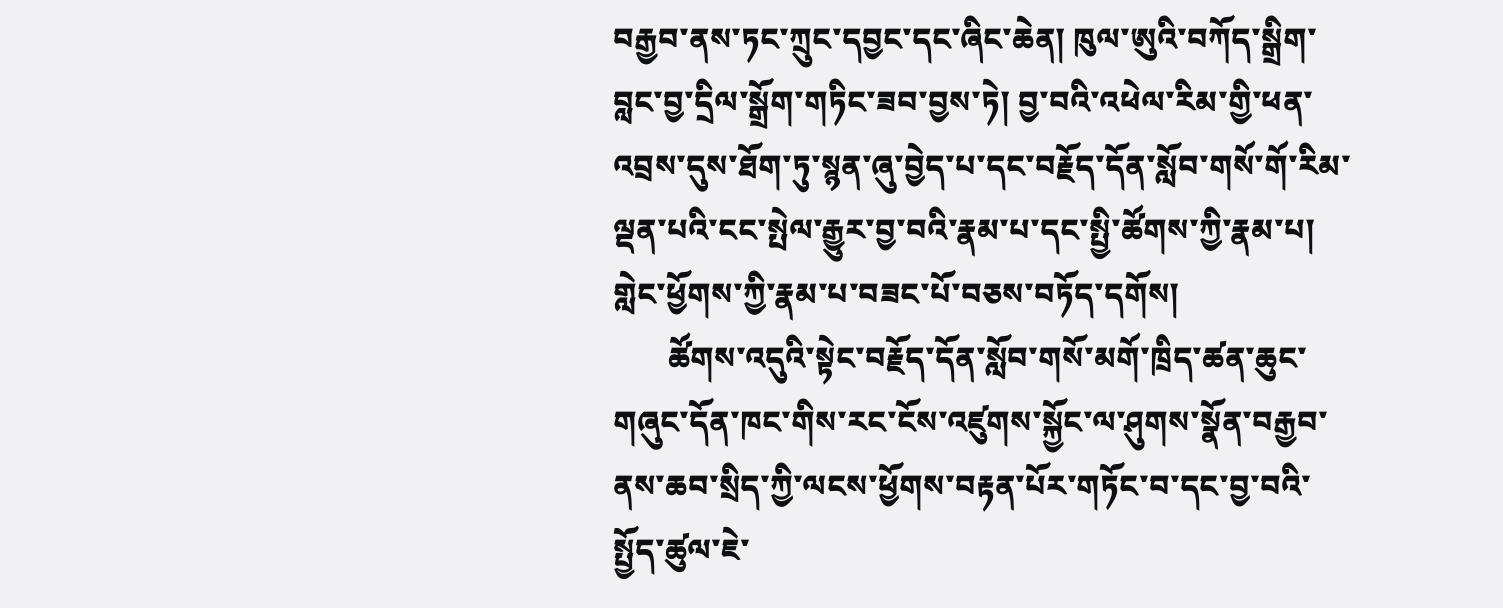བརྒྱབ་ནས་ཏང་ཀྲུང་དབྱང་དང་ཞིང་ཆེན། ཁུལ་ཨུའི་བཀོད་སྒྲིག་བླང་བྱ་དྲིལ་སྒྲོག་གཏིང་ཟབ་བྱས་ཏེ། བྱ་བའི་འཕེལ་རིམ་གྱི་ཕན་འབྲས་དུས་ཐོག་ཏུ་སྙན་ཞུ་བྱེད་པ་དང་བརྗོད་དོན་སློབ་གསོ་གོ་རིམ་ལྡན་པའི་ངང་སྤེལ་རྒྱུར་བྱ་བའི་རྣམ་པ་དང་སྤྱི་ཚོགས་ཀྱི་རྣམ་པ། གླེང་ཕྱོགས་ཀྱི་རྣམ་པ་བཟང་པོ་བཅས་བཏོད་དགོས།
       ཚོགས་འདུའི་སྟེང་བརྗོད་དོན་སློབ་གསོ་མགོ་ཁྲིད་ཚན་ཆུང་གཞུང་དོན་ཁང་གིས་རང་ངོས་འཛུགས་སྐྱོང་ལ་ཤུགས་སྣོན་བརྒྱབ་ནས་ཆབ་སྲིད་ཀྱི་ལངས་ཕྱོགས་བརྟན་པོར་གཏོང་བ་དང་བྱ་བའི་སྤྱོད་ཚུལ་ཇེ་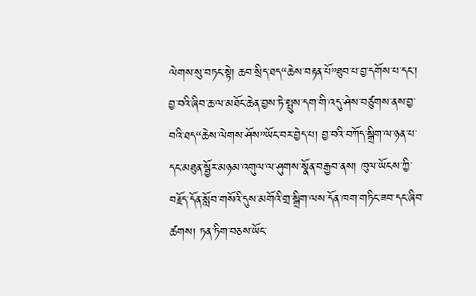ལེགས་སུ་བཏང་སྟེ། ཆབ་སྲིད་ཐད“ཆེས་བརྟན་པོ”ཐུབ་པ་བྱ་དགོས་པ་དང་། བྱ་བའི་ཞིབ་ཆ་ལ་མཐོང་ཆེན་བྱས་ཏེ་སྤུས་དག་གི་འདུ་ཤེས་བཙུགས་ནས་བྱ་བའི་ཐད“ཆེས་ལེགས་ཤོས”ཡོང་བར་བྱེད་པ། བྱ་བའི་བཀོད་སྒྲིག་ལ་ཉན་པ་དང་མཐུན་སྦྱོར་མཉམ་འགུལ་ལ་ཤུགས་སྣོན་བརྒྱབ་ནས། ཁུལ་ཡོངས་ཀྱི་བརྗོད་དོན་སློབ་གསོའི་དུས་མགོའི་གྲ་སྒྲིག་ལས་དོན་ཁག་གཏིང་ཟབ་དང་ཞིབ་ཚགས། ཏན་ཏིག་བཅས་ཡོང་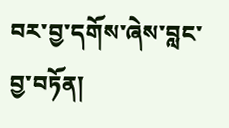བར་བྱ་དགོས་ཞེས་བླང་བྱ་བཏོན།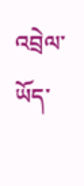འབྲེལ་ཡོད་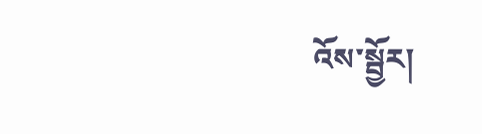འོས་སྦྱོར།